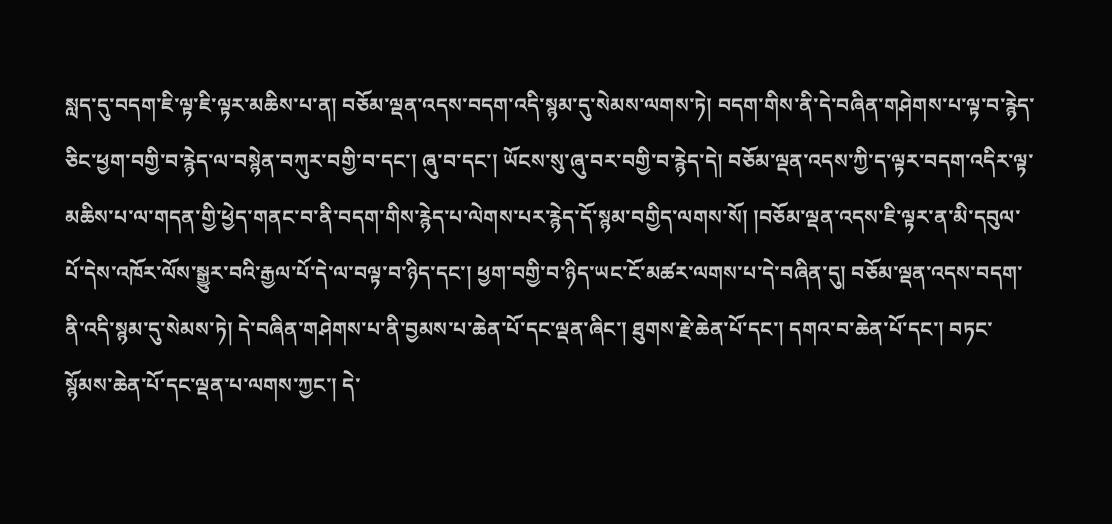སླད་དུ་བདག་ཇི་ལྟ་ཇི་ལྟར་མཆིས་པ་ན། བཅོམ་ལྡན་འདས་བདག་འདི་སྙམ་དུ་སེམས་ལགས་ཏེ། བདག་གིས་ནི་དེ་བཞིན་གཤེགས་པ་ལྟ་བ་རྙེད་ཅིང་ཕྱག་བགྱི་བ་རྙེད་ལ་བསྙེན་བཀུར་བགྱི་བ་དང་། ཞུ་བ་དང་། ཡོངས་སུ་ཞུ་བར་བགྱི་བ་རྙེད་དེ། བཅོམ་ལྡན་འདས་ཀྱི་ད་ལྟར་བདག་འདིར་ལྟ་མཆིས་པ་ལ་གདན་གྱི་ཕྱེད་གནང་བ་ནི་བདག་གིས་རྙེད་པ་ལེགས་པར་རྙེད་དོ་སྙམ་བགྱིད་ལགས་སོ། །བཅོམ་ལྡན་འདས་ཇི་ལྟར་ན་མི་དབུལ་པོ་དེས་འཁོར་ལོས་སྒྱུར་བའི་རྒྱལ་པོ་དེ་ལ་བལྟ་བ་ཉིད་དང་། ཕྱག་བགྱི་བ་ཉིད་ཡང་ངོ་མཚར་ལགས་པ་དེ་བཞིན་དུ། བཅོམ་ལྡན་འདས་བདག་ནི་འདི་སྙམ་དུ་སེམས་ཏེ། དེ་བཞིན་གཤེགས་པ་ནི་བྱམས་པ་ཆེན་པོ་དང་ལྡན་ཞིང་། ཐུགས་རྗེ་ཆེན་པོ་དང་། དགའ་བ་ཆེན་པོ་དང་། བཏང་སྙོམས་ཆེན་པོ་དང་ལྡན་པ་ལགས་ཀྱང་། དེ་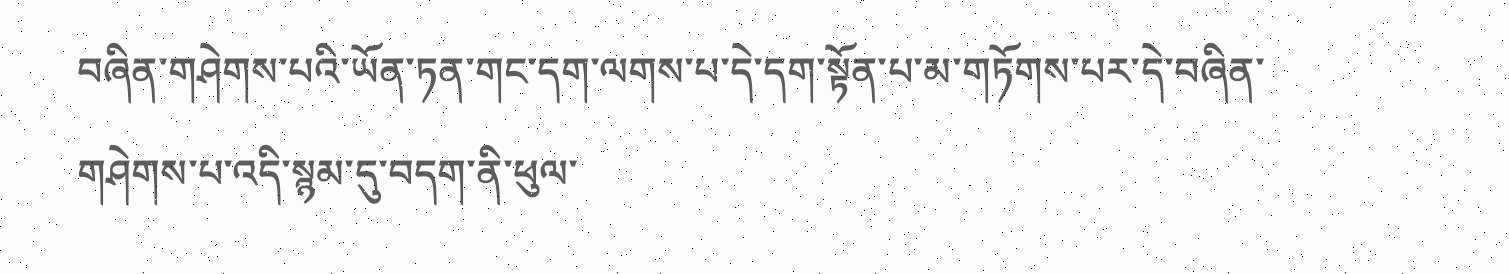བཞིན་གཤེགས་པའི་ཡོན་ཏན་གང་དག་ལགས་པ་དེ་དག་སྟོན་པ་མ་གཏོགས་པར་དེ་བཞིན་གཤེགས་པ་འདི་སྙམ་དུ་བདག་ནི་ཕུལ་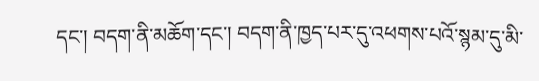དང་། བདག་ནི་མཆོག་དང་། བདག་ནི་ཁྱད་པར་དུ་འཕགས་པའོ་སྙམ་དུ་མི་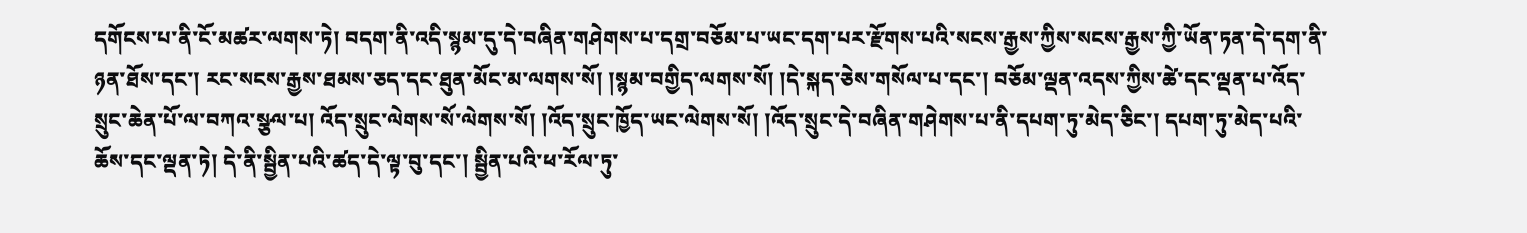དགོངས་པ་ནི་ངོ་མཚར་ལགས་ཏེ། བདག་ནི་འདི་སྙམ་དུ་དེ་བཞིན་གཤེགས་པ་དགྲ་བཅོམ་པ་ཡང་དག་པར་རྫོགས་པའི་སངས་རྒྱས་ཀྱིས་སངས་རྒྱས་ཀྱི་ཡོན་ཏན་དེ་དག་ནི་ཉན་ཐོས་དང་། རང་སངས་རྒྱས་ཐམས་ཅད་དང་ཐུན་མོང་མ་ལགས་སོ། །སྙམ་བགྱིད་ལགས་སོ། །དེ་སྐད་ཅེས་གསོལ་པ་དང་། བཅོམ་ལྡན་འདས་ཀྱིས་ཚེ་དང་ལྡན་པ་འོད་སྲུང་ཆེན་པོ་ལ་བཀའ་སྩལ་པ། འོད་སྲུང་ལེགས་སོ་ལེགས་སོ། །འོད་སྲུང་ཁྱོད་ཡང་ལེགས་སོ། །འོད་སྲུང་དེ་བཞིན་གཤེགས་པ་ནི་དཔག་ཏུ་མེད་ཅིང་། དཔག་ཏུ་མེད་པའི་ཆོས་དང་ལྡན་ཏེ། དེ་ནི་སྦྱིན་པའི་ཚད་དེ་ལྟ་བུ་དང་། སྦྱིན་པའི་ཕ་རོལ་ཏུ་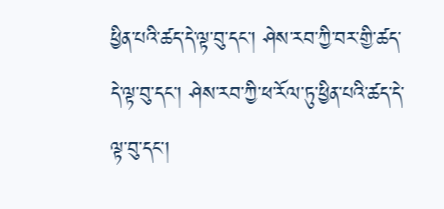ཕྱིན་པའི་ཚད་དེ་ལྟ་བུ་དང་། ཤེས་རབ་ཀྱི་བར་གྱི་ཚད་དེ་ལྟ་བུ་དང་། ཤེས་རབ་ཀྱི་ཕ་རོལ་ཏུ་ཕྱིན་པའི་ཚད་དེ་ལྟ་བུ་དང་།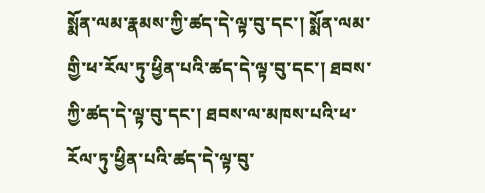སྨོན་ལམ་རྣམས་ཀྱི་ཚད་དེ་ལྟ་བུ་དང་། སྨོན་ལམ་གྱི་ཕ་རོལ་ཏུ་ཕྱིན་པའི་ཚད་དེ་ལྟ་བུ་དང་། ཐབས་ཀྱི་ཚད་དེ་ལྟ་བུ་དང་། ཐབས་ལ་མཁས་པའི་ཕ་རོལ་ཏུ་ཕྱིན་པའི་ཚད་དེ་ལྟ་བུ་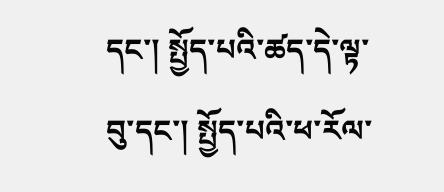དང་། སྤྱོད་པའི་ཚད་དེ་ལྟ་བུ་དང་། སྤྱོད་པའི་ཕ་རོལ་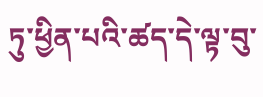ཏུ་ཕྱིན་པའི་ཚད་དེ་ལྟ་བུ་